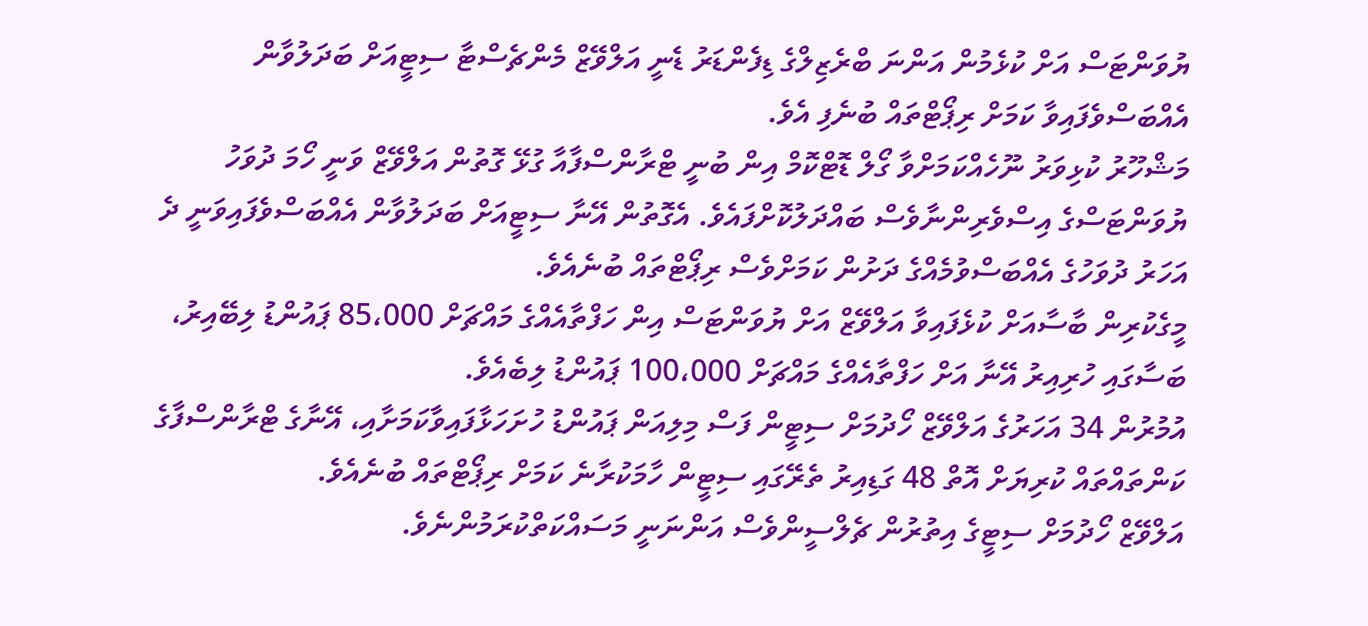ޔުވަންޓަސް އަށް ކުޅެމުން އަންނަ ބްރެޒިލްގެ ޑިފެންޑަރު ޑެނީ އަލްވޭޒް މެންޗެސްޓާ ސިޓީއަށް ބަދަލުވާން އެއްބަސްވެފައިވާ ކަމަށް ރިޕޯޓްތައް ބުނެފި އެވެ.
މަޝްހޫރު ކުޅިވަރު ނޫހެއްކަމަށްވާ ގޯލް ޑޮޓްކޮމް އިން ބުނީ ޓްރާންސްފާއާ ގުޅޭ ގޮތުން އަލްވޭޒް ވަނީ ހޯމަ ދުވަހު ޔުވަންޓަސްގެ އިސްވެރިންނާވެސް ބައްދަލުކޮށްފައެވެ. އެގޮތުން އޭނާ ސިޓީއަށް ބަދަލުވާން އެއްބަސްވެފައިވަނީ ދެ އަހަރު ދުވަހުގެ އެއްބަސްވުމެއްގެ ދަށުން ކަމަށްވެސް ރިޕޯޓްތައް ބުނެއެވެ.
މީގެކުރިން ބާސާއަށް ކުޅެފައިވާ އަލްވޭޒް އަށް ޔުވަންޓަސް އިން ހަފްތާއެއްގެ މައްޗަށް 85،000 ޕައުންޑު ލިބޭއިރު، ބަސާގައި ހުރިއިރު އޭނާ އަށް ހަފްތާއެއްގެ މައްޗަށް 100،000 ޕައުންޑު ލިބެއެވެ.
އުމުރުން 34 އަހަރުގެ އަލްވޭޒް ހޯދުމަށް ސިޓީން ފަސް މިލިއަން ޕައުންޑު ހުށަހަޅާފައިވާކަމަށާއި، އޭނާގެ ޓްރާންސްފާގެ ކަންތައްތައް ކުރިޔަށް އޮތް 48 ގަޑިއިރު ތެރޭގައި ސިޓީން ހާމަކުރާނެ ކަމަށް ރިޕޯޓްތައް ބުނެއެވެ.
އަލްވޭޒް ހޯދުމަށް ސިޓީގެ އިތުރުން ޗެލްސީންވެސް އަންނަނީ މަސައްކަތްކުރަމުންނެވެ.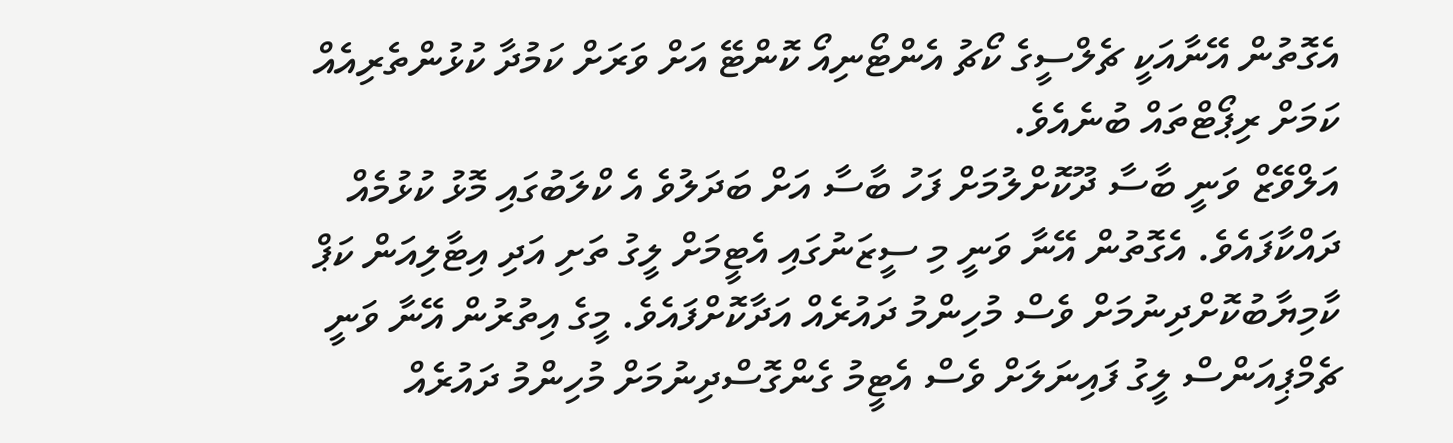އެގޮތުން އޭނާއަކީ ޗެލްސީގެ ކޯޗު އެންޓޯނިއޯ ކޮންޓޭ އަށް ވަރަށް ކަމުދާ ކުޅުންތެރިއެއް ކަމަށް ރިޕޯޓްތައް ބުނެއެވެ.
އަލްވޭޒް ވަނީ ބާސާ ދޫކޮށްލުމަށް ފަހު ބާސާ އަށް ބަދަލުވެ އެ ކްލަބުގައި މޮޅު ކުޅުމެއް ދައްކާފައެވެ. އެގޮތުން އޭނާ ވަނީ މި ސީޒަނުގައި އެޓީމަށް ލީގު ތަށި އަދި އިޓާލިއަން ކަޕް ކާމިޔާބުކޮށްދިނުމަށް ވެސް މުހިންމު ދައުރެއް އަދާކޮށްފައެވެ. މީގެ އިތުރުން އޭނާ ވަނީ ޗެމްޕިއަންސް ލީގު ފައިނަލަށް ވެސް އެޓީމު ގެންގޮސްދިނުމަށް މުހިންމު ދައުރެއް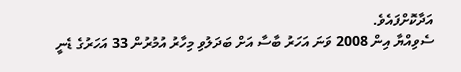އަދާކޮށްފައެވެ.
ސެވިއްޔާ އިން 2008 ވަނަ އަހަރު ބާސާ އަށް ބަދަލުވި މިހާރު އުމުރުން 33 އަހަރުގެ ޑެނީ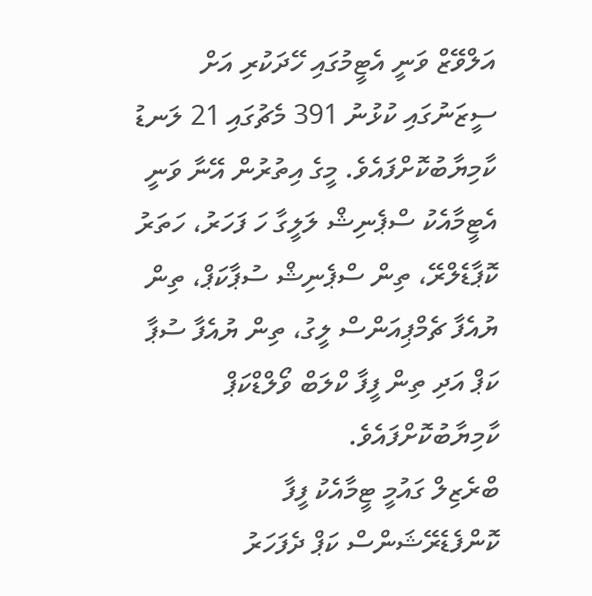އަލްވޭޒް ވަނީ އެޓީމުގައި ހޭދަކުރި އަށް ސީޒަނުގައި ކުޅުނު 391 މެޗުގައި 21 ލަނޑު ކާމިޔާބުކޮށްފައެވެ. މީގެ އިތުރުން އޭނާ ވަނީ އެޓީމާއެކު ސްޕެނިޝް ލަލީގާ ހަ ފަހަރު، ހަތަރު ކޮޕާޑެލްރޭ، ތިން ސްޕެނިޝް ސުޕާކަޕް، ތިން ޔުއެފާ ޗެމްޕިއަންސް ލީގު، ތިން ޔުއެފާ ސުޕާ ކަޕް އަދި ތިން ފީފާ ކްލަބް ވޯލްޑްކަޕް ކާމިޔާބުކޮށްފައެވެ.
ބްރެޒިލް ގައުމީ ޓީމާއެކު ފީފާ ކޮންފެޑެރޭޝަންސް ކަޕް ދެފަހަރު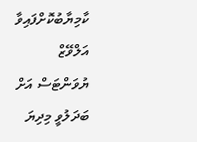ކާމިޔާބުކޮށްފައިވާ އަލްވޭޒް ޔުވަންޓަސް އަށް ބަދަލުވީ މިދިޔަ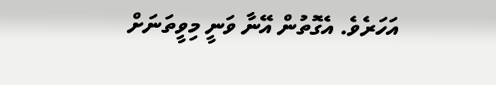އަހަރެވެ. އެގޮތުން އޭނާ ވަނީ މިވީތަނަށް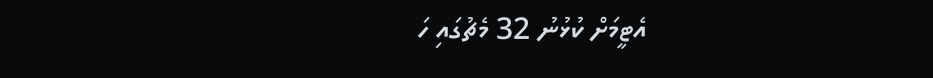އެޓީމަށް ކުޅުނު 32 މެޗުގައި ހަ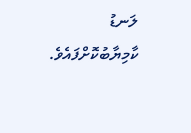ލަނޑު ކާމިޔާބުކޮށްފައެވެ.